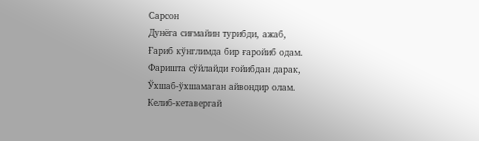Сарсон
Дунёга сиғмайин турибди, ажаб,
Ғариб кўнглимда бир ғаройиб одам.
Фаришта сўйлайди ғойибдан дарак,
Ўхшаб-ўхшамаган айвондир олам.
Келиб-кетавергай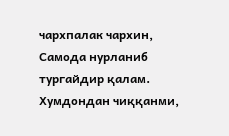чархпалак чархин,
Самода нурланиб тургайдир қалам.
Хумдондан чиққанми,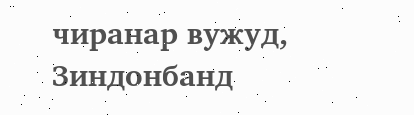чиранар вужуд,
Зиндонбанд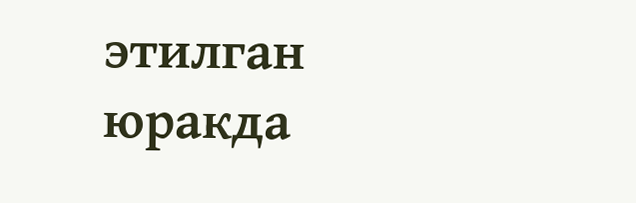этилган юракда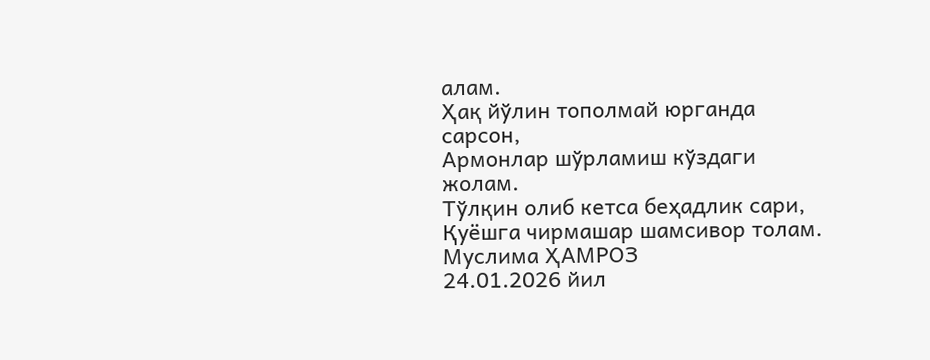алам.
Ҳақ йўлин тополмай юрганда сарсон,
Армонлар шўрламиш кўздаги жолам.
Тўлқин олиб кетса беҳадлик сари,
Қуёшга чирмашар шамсивор толам.
Муслима ҲАМРОЗ
24.01.2026 йил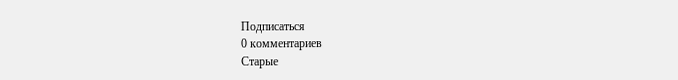Подписаться
0 комментариев
Старые